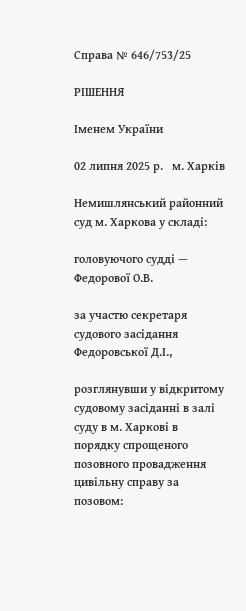Справа № 646/753/25

РІШЕННЯ

Іменем України

02 липня 2025 р.   м. Харків

Немишлянський районний суд м. Харкова у складі:

головуючого судді — Федорової О.В.

за участю секретаря судового засідання Федоровської Д.І.,

розглянувши у відкритому судовому засіданні в залі суду в м. Харкові в порядку спрощеного позовного провадження цивільну справу за позовом: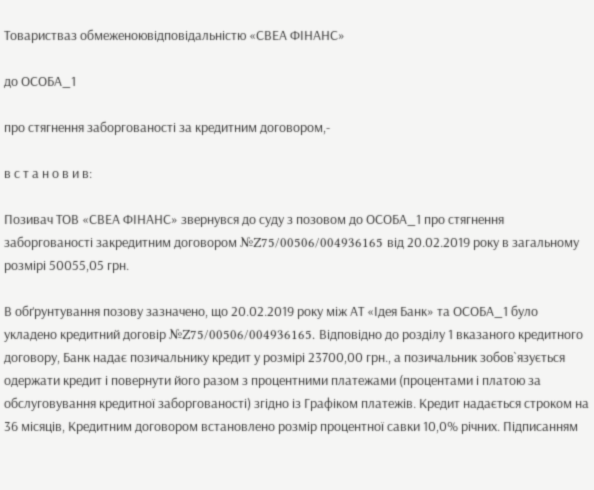Товаристваз обмеженоювідповідальністю «СВЕА ФІНАНС»

до ОСОБА_1

про стягнення заборгованості за кредитним договором,-

в с т а н о в и в:

Позивач ТОВ «СВЕА ФІНАНС» звернувся до суду з позовом до ОСОБА_1 про стягнення заборгованості закредитним договором №Z75/00506/004936165 від 20.02.2019 року в загальному розмірі 50055,05 грн.

В обґрунтування позову зазначено, що 20.02.2019 року між АТ «Ідея Банк» та ОСОБА_1 було укладено кредитний договір №Z75/00506/004936165. Відповідно до розділу 1 вказаного кредитного договору, Банк надає позичальнику кредит у розмірі 23700,00 грн., а позичальник зобов`язується одержати кредит і повернути його разом з процентними платежами (процентами і платою за обслуговування кредитної заборгованості) згідно із Графіком платежів. Кредит надається строком на 36 місяців, Кредитним договором встановлено розмір процентної савки 10,0% річних. Підписанням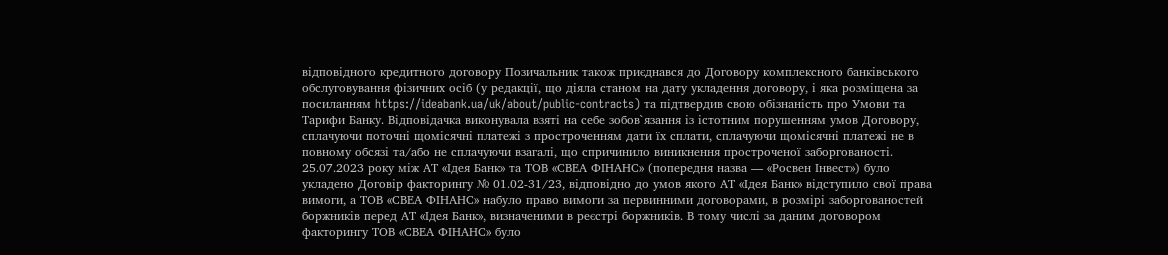відповідного кредитного договору Позичальник також приєднався до Договору комплексного банківського обслуговування фізичних осіб (у редакції, що діяла станом на дату укладення договору, і яка розміщена за посиланням https://ideabank.ua/uk/about/public-contracts) та підтвердив свою обізнаність про Умови та Тарифи Банку. Відповідачка виконувала взяті на себе зобов`язання із істотним порушенням умов Договору, сплачуючи поточні щомісячні платежі з простроченням дати їх сплати, сплачуючи щомісячні платежі не в повному обсязі та/або не сплачуючи взагалі, що спричинило виникнення простроченої заборгованості. 25.07.2023 року між АТ «Ідея Банк» та ТОВ «СВЕА ФІНАНС» (попередня назва — «Росвен Інвест») було укладено Договір факторингу № 01.02-31/23, відповідно до умов якого АТ «Ідея Банк» відступило свої права вимоги, а ТОВ «СВЕА ФІНАНС» набуло право вимоги за первинними договорами, в розмірі заборгованостей боржників перед АТ «Ідея Банк», визначеними в реєстрі боржників. В тому числі за даним договором факторингу ТОВ «СВЕА ФІНАНС» було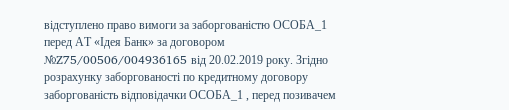відступлено право вимоги за заборгованістю ОСОБА_1 перед АТ «Ідея Банк» за договором №Z75/00506/004936165 від 20.02.2019 року. Згідно розрахунку заборгованості по кредитному договору заборгованість відповідачки ОСОБА_1 , перед позивачем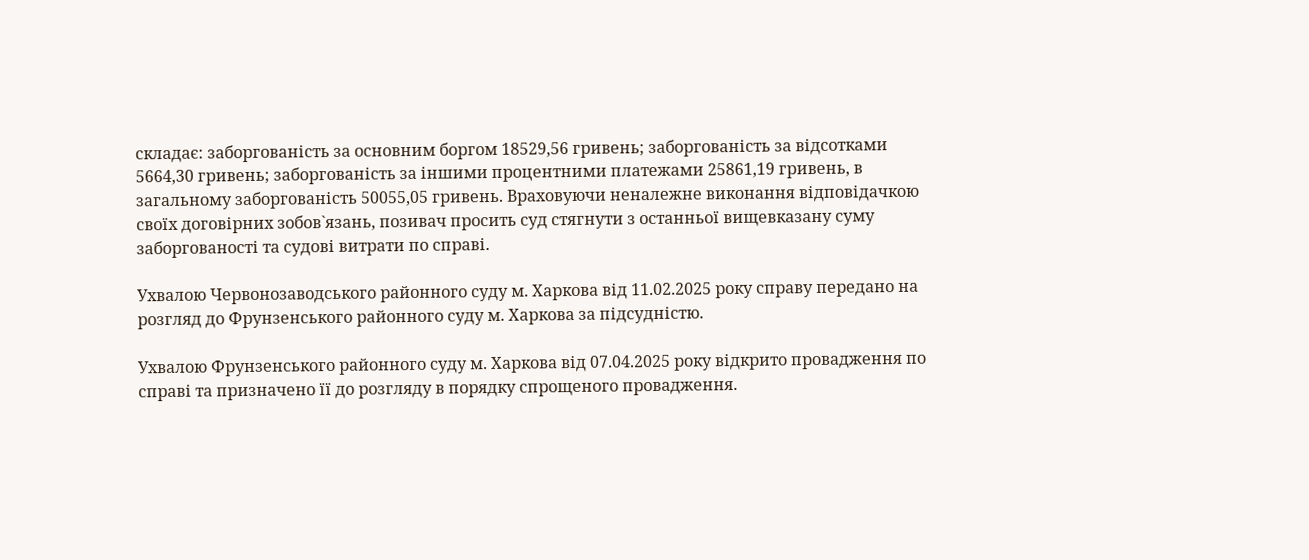складає: заборгованість за основним боргом 18529,56 гривень; заборгованість за відсотками 5664,30 гривень; заборгованість за іншими процентними платежами 25861,19 гривень, в загальному заборгованість 50055,05 гривень. Враховуючи неналежне виконання відповідачкою своїх договірних зобов`язань, позивач просить суд стягнути з останньої вищевказану суму заборгованості та судові витрати по справі.

Ухвалою Червонозаводського районного суду м. Харкова від 11.02.2025 року справу передано на розгляд до Фрунзенського районного суду м. Харкова за підсудністю.

Ухвалою Фрунзенського районного суду м. Харкова від 07.04.2025 року відкрито провадження по справі та призначено її до розгляду в порядку спрощеного провадження.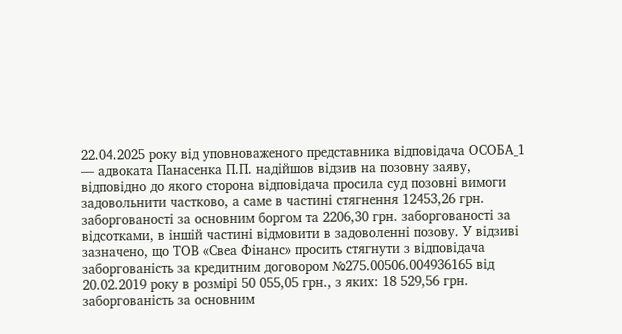22.04.2025 року від уповноваженого представника відповідача ОСОБА_1 — адвоката Панасенка П.П. надійшов відзив на позовну заяву, відповідно до якого сторона відповідача просила суд позовні вимоги задовольнити частково, а саме в частині стягнення 12453,26 грн. заборгованості за основним боргом та 2206,30 грн. заборгованості за відсотками, в іншій частині відмовити в задоволенні позову. У відзиві зазначено, що ТОВ «Свеа Фінанс» просить стягнути з відповідача заборгованість за кредитним договором №275.00506.004936165 від 20.02.2019 року в розмірі 50 055,05 грн., з яких: 18 529,56 грн. заборгованість за основним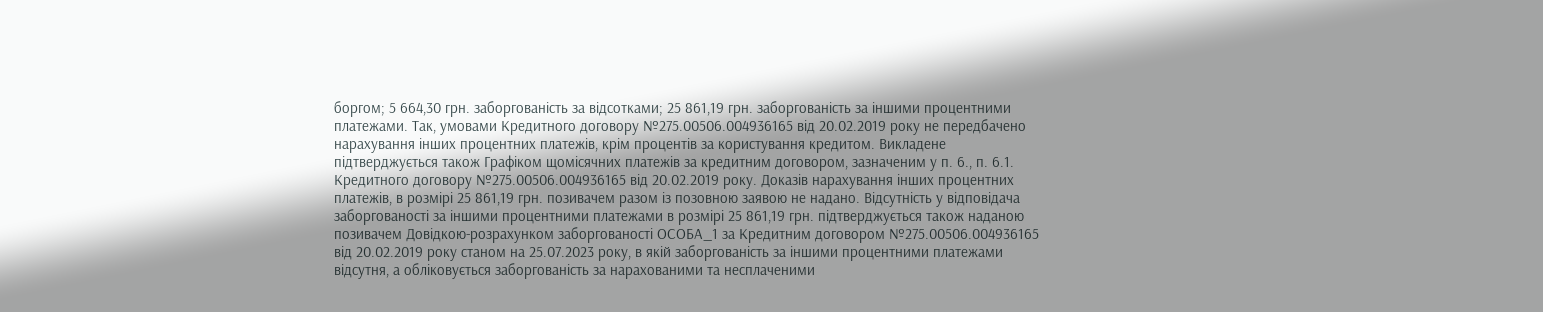боргом; 5 664,30 грн. заборгованість за відсотками; 25 861,19 грн. заборгованість за іншими процентними платежами. Так, умовами Кредитного договору №275.00506.004936165 від 20.02.2019 року не передбачено нарахування інших процентних платежів, крім процентів за користування кредитом. Викладене підтверджується також Графіком щомісячних платежів за кредитним договором, зазначеним у п. 6., п. 6.1. Кредитного договору №275.00506.004936165 від 20.02.2019 року. Доказів нарахування інших процентних платежів, в розмірі 25 861,19 грн. позивачем разом із позовною заявою не надано. Відсутність у відповідача заборгованості за іншими процентними платежами в розмірі 25 861,19 грн. підтверджується також наданою позивачем Довідкою-розрахунком заборгованості ОСОБА_1 за Кредитним договором №275.00506.004936165 від 20.02.2019 року станом на 25.07.2023 року, в якій заборгованість за іншими процентними платежами відсутня, а обліковується заборгованість за нарахованими та несплаченими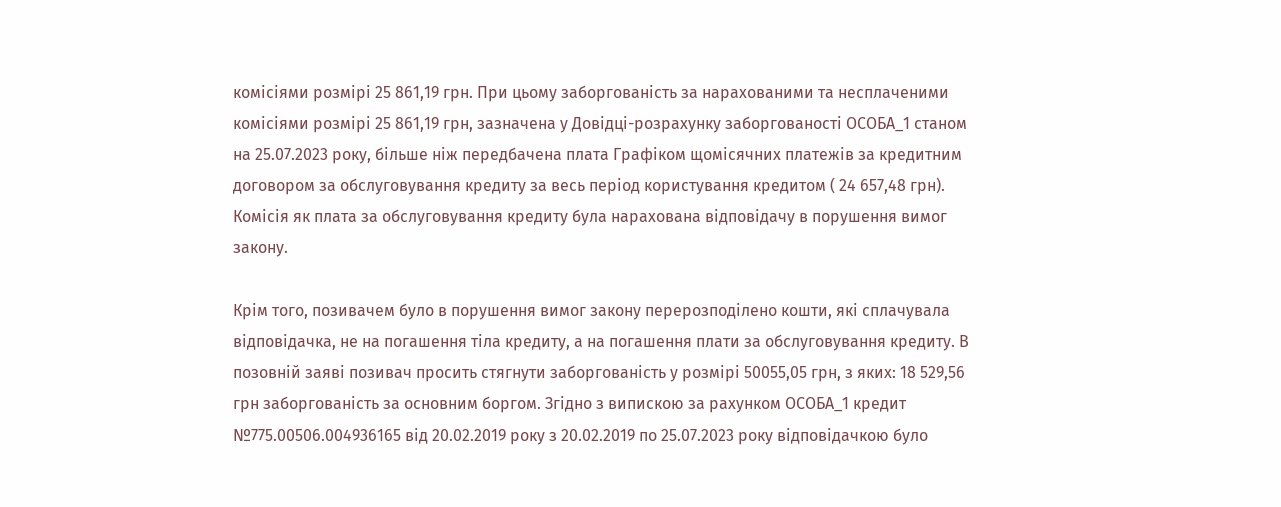комісіями розмірі 25 861,19 грн. При цьому заборгованість за нарахованими та несплаченими комісіями розмірі 25 861,19 грн, зазначена у Довідці-розрахунку заборгованості ОСОБА_1 станом на 25.07.2023 року, більше ніж передбачена плата Графіком щомісячних платежів за кредитним договором за обслуговування кредиту за весь період користування кредитом ( 24 657,48 грн). Комісія як плата за обслуговування кредиту була нарахована відповідачу в порушення вимог закону.

Крім того, позивачем було в порушення вимог закону перерозподілено кошти, які сплачувала відповідачка, не на погашення тіла кредиту, а на погашення плати за обслуговування кредиту. В позовній заяві позивач просить стягнути заборгованість у розмірі 50055,05 грн, з яких: 18 529,56 грн заборгованість за основним боргом. Згідно з випискою за рахунком ОСОБА_1 кредит №775.00506.004936165 від 20.02.2019 року з 20.02.2019 по 25.07.2023 року відповідачкою було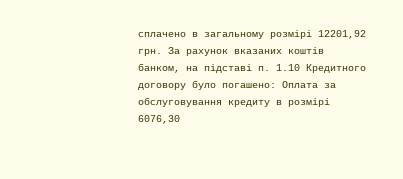сплачено в загальному розмірі 12201,92 грн. За рахунок вказаних коштів банком, на підставі п. 1.10 Кредитного договору було погашено: Оплата за обслуговування кредиту в розмірі 6076,30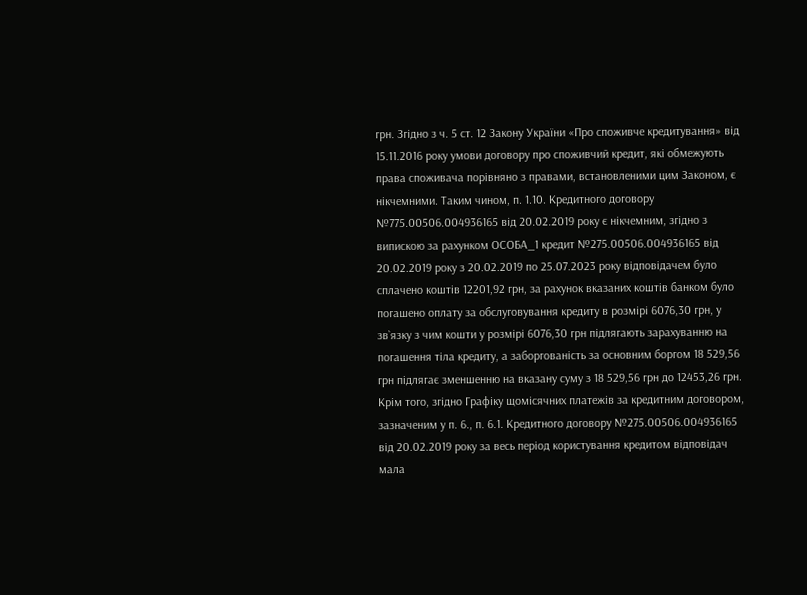грн. Згідно з ч. 5 ст. 12 Закону України «Про споживче кредитування» від 15.11.2016 року умови договору про споживчий кредит, які обмежують права споживача порівняно з правами, встановленими цим Законом, є нікчемними. Таким чином, п. 1.10. Кредитного договору №775.00506.004936165 від 20.02.2019 року є нікчемним, згідно з випискою за рахунком ОСОБА_1 кредит №275.00506.004936165 від 20.02.2019 року з 20.02.2019 по 25.07.2023 року відповідачем було сплачено коштів 12201,92 грн, за рахунок вказаних коштів банком було погашено оплату за обслуговування кредиту в розмірі 6076,30 грн, у зв`язку з чим кошти у розмірі 6076,30 грн підлягають зарахуванню на погашення тіла кредиту, а заборгованість за основним боргом 18 529,56 грн підлягає зменшенню на вказану суму з 18 529,56 грн до 12453,26 грн. Крім того, згідно Графіку щомісячних платежів за кредитним договором, зазначеним у п. 6., п. 6.1. Кредитного договору №275.00506.004936165 від 20.02.2019 року за весь період користування кредитом відповідач мала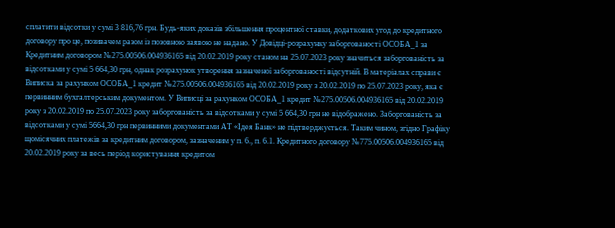сплатити відсотки у сумі 3 816,76 грн. Будь-яких доказів збільшення процентної ставки, додаткових угод до кредитного договору про це, позивачем разом із позовною заявою не надано. У Довідці-розрахунку заборгованості ОСОБА_1 за Кредитним договором №275.00506.004936165 від 20.02.2019 року станом на 25.07.2023 року значиться заборгованість за відсотками у сумі 5 664,30 грн, однак розрахунок утворення зазначеної заборгованості відсутній. В матеріалах справи є Виписка за рахунком ОСОБА_1 кредит №275.00506.004936165 від 20.02.2019 року з 20.02.2019 по 25.07.2023 року, яка є первинним бухгалтерським документом. У Виписці за рахунком ОСОБА_1 кредит №275.00506.004936165 від 20.02.2019 року з 20.02.2019 по 25.07.2023 року заборгованість за відсотками у сумі 5 664,30 грн не відображено. Заборгованість за відсотками у сумі 5664,30 грн первинними документами АТ «Ідея Банк» не підтверджується. Таким чином, згідно Графіку щомісячних платежів за кредитним договором, зазначеним у п. 6., п. 6.1. Кредитного договору №775.00506.004936165 від 20.02.2019 року за весь період користування кредитом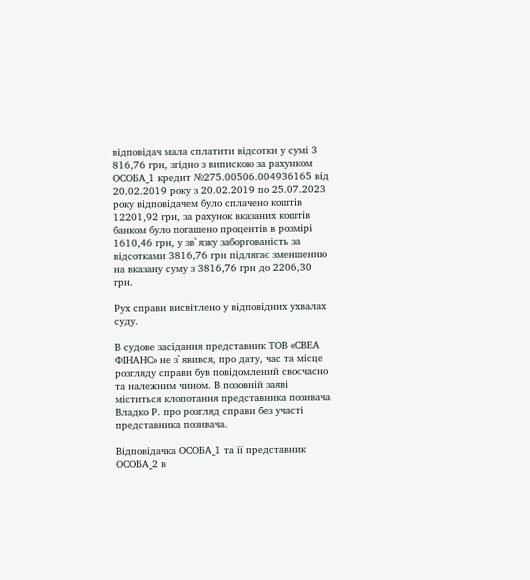відповідач мала сплатити відсотки у сумі 3 816,76 грн, згідно з випискою за рахунком ОСОБА_1 кредит №275.00506.004936165 від 20.02.2019 року з 20.02.2019 по 25.07.2023 року відповідачем було сплачено коштів 12201,92 грн, за рахунок вказаних коштів банком було погашено процентів в розмірі 1610,46 грн, у зв`язку заборгованість за відсотками 3816,76 грн підлягає зменшенню на вказану суму з 3816,76 грн до 2206,30 грн.

Рух справи висвітлено у відповідних ухвалах суду.

В судове засідання представник ТОВ «СВЕА ФІНАНС» не з`явився, про дату, час та місце розгляду справи був повідомлений своєчасно та належним чином. В позовній заяві міститься клопотання представника позивача Владко Р. про розгляд справи без участі представника позивача.

Відповідачка ОСОБА_1 та її представник ОСОБА_2 в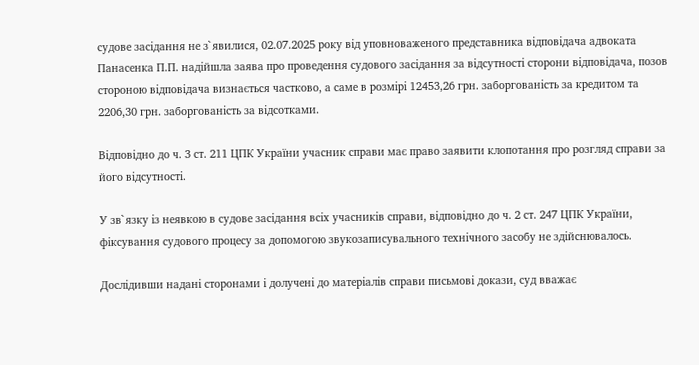судове засідання не з`явилися, 02.07.2025 року від уповноваженого представника відповідача адвоката Панасенка П.П. надійшла заява про проведення судового засідання за відсутності сторони відповідача, позов стороною відповідача визнається частково, а саме в розмірі 12453,26 грн. заборгованість за кредитом та 2206,30 грн. заборгованість за відсотками.

Відповідно до ч. 3 ст. 211 ЦПК України учасник справи має право заявити клопотання про розгляд справи за його відсутності.

У зв`язку із неявкою в судове засідання всіх учасників справи, відповідно до ч. 2 ст. 247 ЦПК України, фіксування судового процесу за допомогою звукозаписувального технічного засобу не здійснювалось.

Дослідивши надані сторонами і долучені до матеріалів справи письмові докази, суд вважає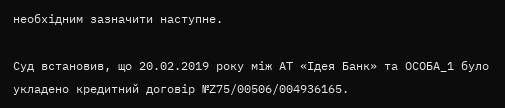необхідним зазначити наступне.

Суд встановив, що 20.02.2019 року між АТ «Ідея Банк» та ОСОБА_1 було укладено кредитний договір №Z75/00506/004936165.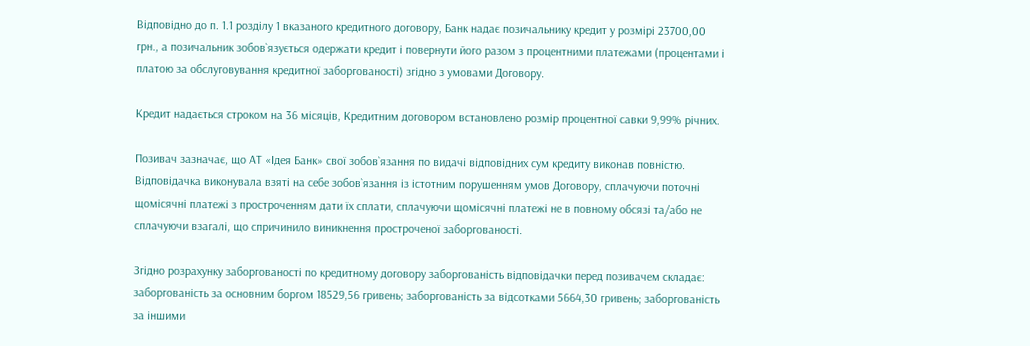Відповідно до п. 1.1 розділу 1 вказаного кредитного договору, Банк надає позичальнику кредит у розмірі 23700,00 грн., а позичальник зобов`язується одержати кредит і повернути його разом з процентними платежами (процентами і платою за обслуговування кредитної заборгованості) згідно з умовами Договору.

Кредит надається строком на 36 місяців, Кредитним договором встановлено розмір процентної савки 9,99% річних.

Позивач зазначає, що АТ «Ідея Банк» свої зобов`язання по видачі відповідних сум кредиту виконав повністю. Відповідачка виконувала взяті на себе зобов`язання із істотним порушенням умов Договору, сплачуючи поточні щомісячні платежі з простроченням дати їх сплати, сплачуючи щомісячні платежі не в повному обсязі та/або не сплачуючи взагалі, що спричинило виникнення простроченої заборгованості.

Згідно розрахунку заборгованості по кредитному договору заборгованість відповідачки перед позивачем складає: заборгованість за основним боргом 18529,56 гривень; заборгованість за відсотками 5664,30 гривень; заборгованість за іншими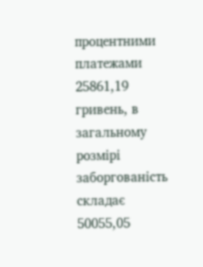процентними платежами 25861,19 гривень, в загальному розмірі заборгованість складає 50055,05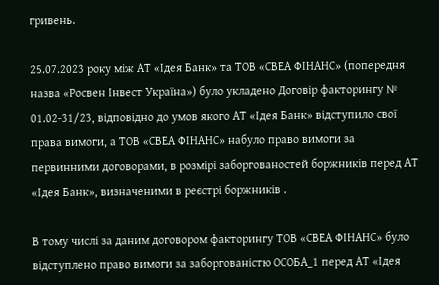гривень.

25.07.2023 року між АТ «Ідея Банк» та ТОВ «СВЕА ФІНАНС» (попередня назва «Росвен Інвест Україна») було укладено Договір факторингу № 01.02-31/23, відповідно до умов якого АТ «Ідея Банк» відступило свої права вимоги, а ТОВ «СВЕА ФІНАНС» набуло право вимоги за первинними договорами, в розмірі заборгованостей боржників перед АТ «Ідея Банк», визначеними в реєстрі боржників .

В тому числі за даним договором факторингу ТОВ «СВЕА ФІНАНС» було відступлено право вимоги за заборгованістю ОСОБА_1 перед АТ «Ідея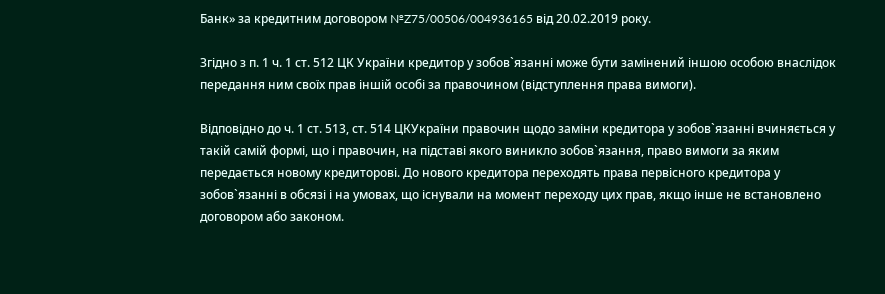Банк» за кредитним договором №Z75/00506/004936165 від 20.02.2019 року.

Згідно з п. 1 ч. 1 ст. 512 ЦК України кредитор у зобов`язанні може бути замінений іншою особою внаслідок передання ним своїх прав іншій особі за правочином (відступлення права вимоги).

Відповідно до ч. 1 ст. 513, ст. 514 ЦКУкраїни правочин щодо заміни кредитора у зобов`язанні вчиняється у такій самій формі, що і правочин, на підставі якого виникло зобов`язання, право вимоги за яким передається новому кредиторові. До нового кредитора переходять права первісного кредитора у зобов`язанні в обсязі і на умовах, що існували на момент переходу цих прав, якщо інше не встановлено договором або законом.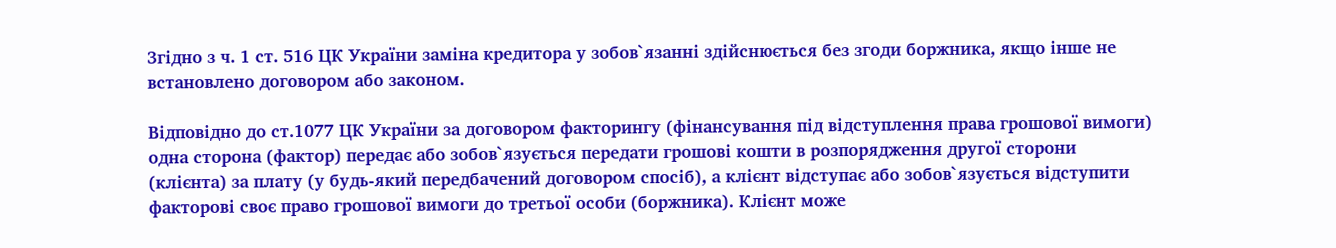Згідно з ч. 1 ст. 516 ЦК України заміна кредитора у зобов`язанні здійснюється без згоди боржника, якщо інше не встановлено договором або законом.

Відповідно до ст.1077 ЦК України за договором факторингу (фінансування під відступлення права грошової вимоги) одна сторона (фактор) передає або зобов`язується передати грошові кошти в розпорядження другої сторони (клієнта) за плату (у будь-який передбачений договором спосіб), а клієнт відступає або зобов`язується відступити факторові своє право грошової вимоги до третьої особи (боржника). Клієнт може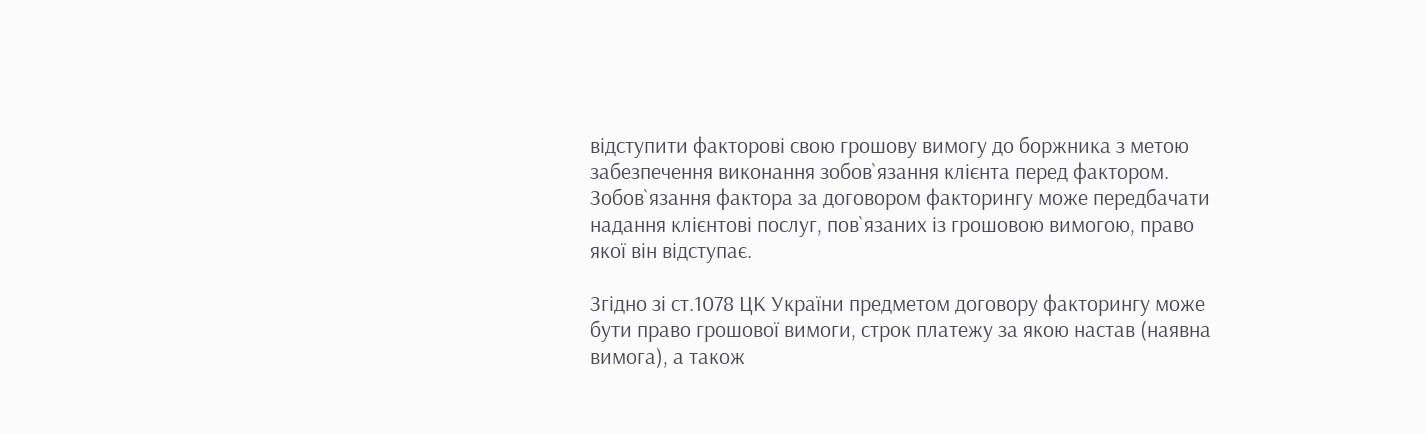відступити факторові свою грошову вимогу до боржника з метою забезпечення виконання зобов`язання клієнта перед фактором. Зобов`язання фактора за договором факторингу може передбачати надання клієнтові послуг, пов`язаних із грошовою вимогою, право якої він відступає.

Згідно зі ст.1078 ЦК України предметом договору факторингу може бути право грошової вимоги, строк платежу за якою настав (наявна вимога), а також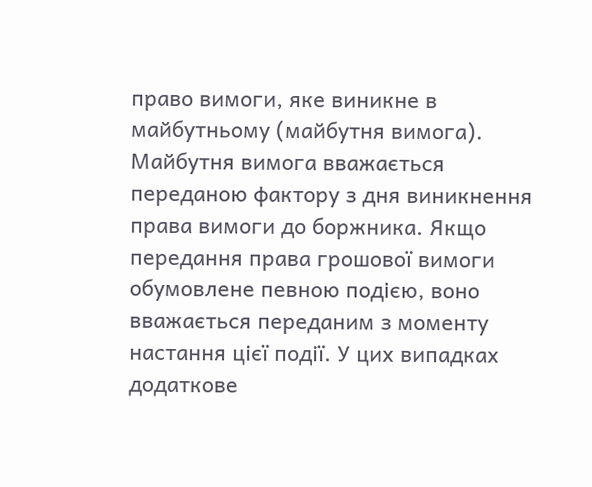право вимоги, яке виникне в майбутньому (майбутня вимога). Майбутня вимога вважається переданою фактору з дня виникнення права вимоги до боржника. Якщо передання права грошової вимоги обумовлене певною подією, воно вважається переданим з моменту настання цієї події. У цих випадках додаткове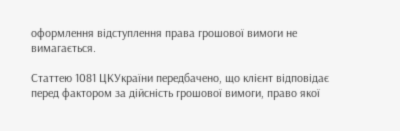оформлення відступлення права грошової вимоги не вимагається.

Статтею 1081 ЦКУкраїни передбачено, що клієнт відповідає перед фактором за дійсність грошової вимоги, право якої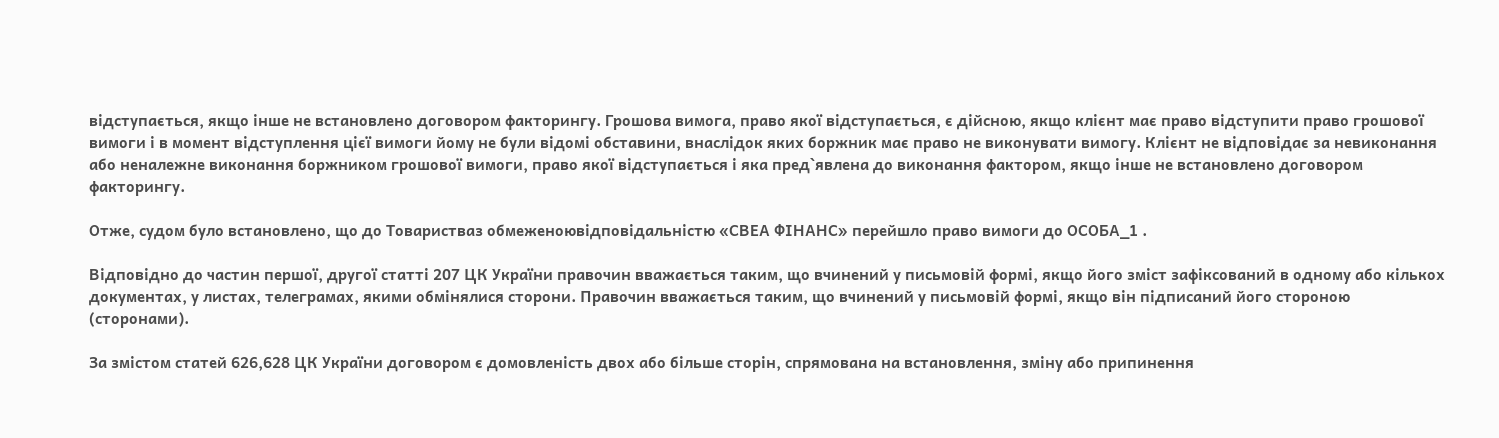відступається, якщо інше не встановлено договором факторингу. Грошова вимога, право якої відступається, є дійсною, якщо клієнт має право відступити право грошової вимоги і в момент відступлення цієї вимоги йому не були відомі обставини, внаслідок яких боржник має право не виконувати вимогу. Клієнт не відповідає за невиконання або неналежне виконання боржником грошової вимоги, право якої відступається і яка пред`явлена до виконання фактором, якщо інше не встановлено договором факторингу.

Отже, судом було встановлено, що до Товаристваз обмеженоювідповідальністю «СВЕА ФІНАНС» перейшло право вимоги до ОСОБА_1 .

Відповідно до частин першої, другої статті 207 ЦК України правочин вважається таким, що вчинений у письмовій формі, якщо його зміст зафіксований в одному або кількох документах, у листах, телеграмах, якими обмінялися сторони. Правочин вважається таким, що вчинений у письмовій формі, якщо він підписаний його стороною (сторонами).

За змістом статей 626,628 ЦК України договором є домовленість двох або більше сторін, спрямована на встановлення, зміну або припинення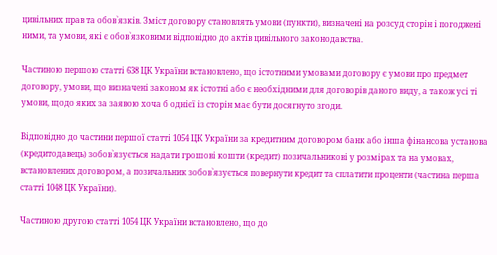цивільних прав та обов`язків. Зміст договору становлять умови (пункти), визначені на розсуд сторін і погоджені ними, та умови, які є обов`язковими відповідно до актів цивільного законодавства.

Частиною першою статті 638 ЦК України встановлено, що істотними умовами договору є умови про предмет договору, умови, що визначені законом як істотні або є необхідними для договорів даного виду, а також усі ті умови, щодо яких за заявою хоча б однієї із сторін має бути досягнуто згоди.

Відповідно до частини першої статті 1054 ЦК України за кредитним договором банк або інша фінансова установа (кредитодавець) зобов`язується надати грошові кошти (кредит) позичальникові у розмірах та на умовах, встановлених договором, а позичальник зобов`язується повернути кредит та сплатити проценти (частина перша статті 1048 ЦК України).

Частиною другою статті 1054 ЦК України встановлено, що до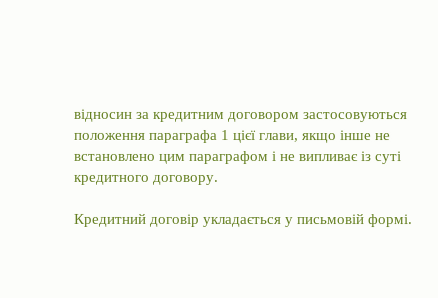відносин за кредитним договором застосовуються положення параграфа 1 цієї глави, якщо інше не встановлено цим параграфом і не випливає із суті кредитного договору.

Кредитний договір укладається у письмовій формі.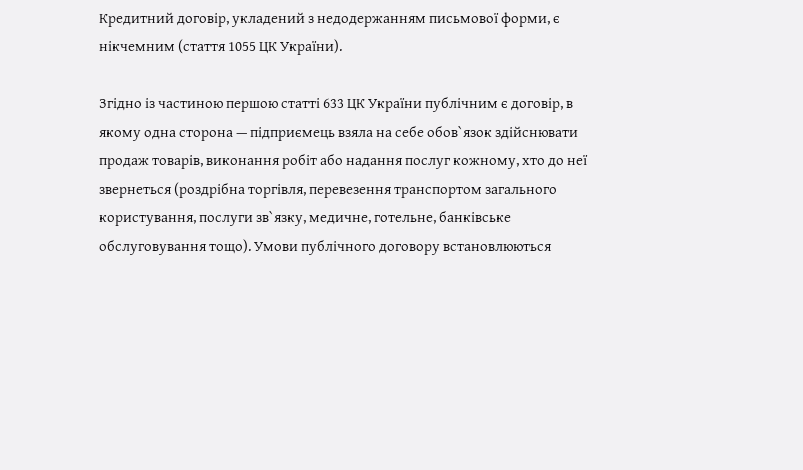Кредитний договір, укладений з недодержанням письмової форми, є нікчемним (стаття 1055 ЦК України).

Згідно із частиною першою статті 633 ЦК України публічним є договір, в якому одна сторона — підприємець взяла на себе обов`язок здійснювати продаж товарів, виконання робіт або надання послуг кожному, хто до неї звернеться (роздрібна торгівля, перевезення транспортом загального користування, послуги зв`язку, медичне, готельне, банківське обслуговування тощо). Умови публічного договору встановлюються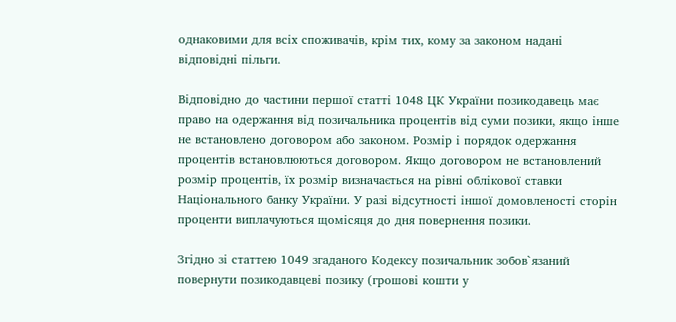однаковими для всіх споживачів, крім тих, кому за законом надані відповідні пільги.

Відповідно до частини першої статті 1048 ЦК України позикодавець має право на одержання від позичальника процентів від суми позики, якщо інше не встановлено договором або законом. Розмір і порядок одержання процентів встановлюються договором. Якщо договором не встановлений розмір процентів, їх розмір визначається на рівні облікової ставки Національного банку України. У разі відсутності іншої домовленості сторін проценти виплачуються щомісяця до дня повернення позики.

Згідно зі статтею 1049 згаданого Кодексу позичальник зобов`язаний повернути позикодавцеві позику (грошові кошти у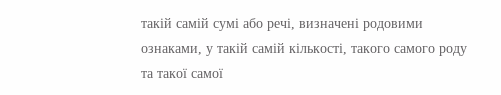такій самій сумі або речі, визначені родовими ознаками, у такій самій кількості, такого самого роду та такої самої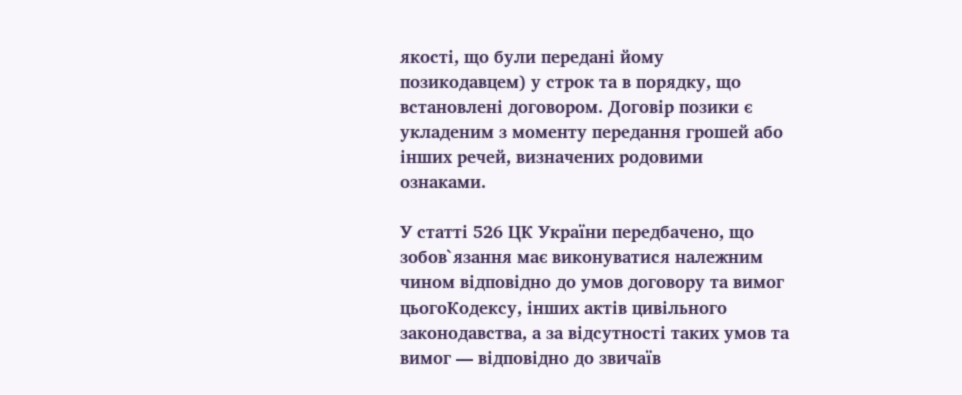якості, що були передані йому позикодавцем) у строк та в порядку, що встановлені договором. Договір позики є укладеним з моменту передання грошей або інших речей, визначених родовими ознаками.

У статті 526 ЦК України передбачено, що зобов`язання має виконуватися належним чином відповідно до умов договору та вимог цьогоКодексу, інших актів цивільного законодавства, а за відсутності таких умов та вимог — відповідно до звичаїв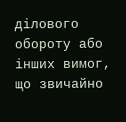ділового обороту або інших вимог, що звичайно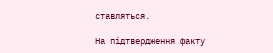ставляться.

На підтвердження факту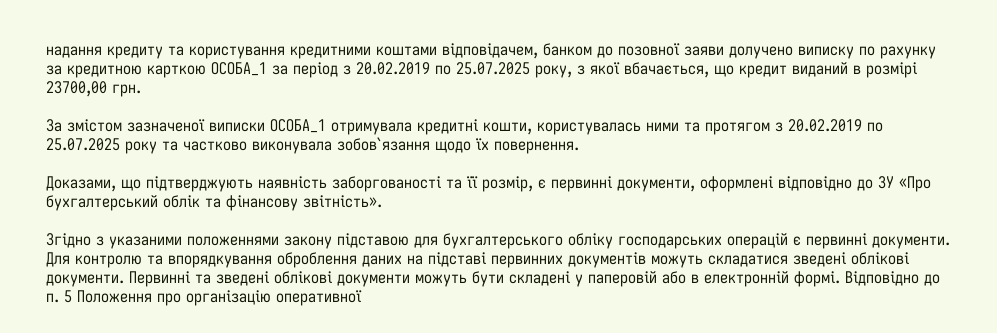надання кредиту та користування кредитними коштами відповідачем, банком до позовної заяви долучено виписку по рахунку за кредитною карткою ОСОБА_1 за період з 20.02.2019 по 25.07.2025 року, з якої вбачається, що кредит виданий в розмірі 23700,00 грн.

За змістом зазначеної виписки ОСОБА_1 отримувала кредитні кошти, користувалась ними та протягом з 20.02.2019 по 25.07.2025 року та частково виконувала зобов`язання щодо їх повернення.

Доказами, що підтверджують наявність заборгованості та її розмір, є первинні документи, оформлені відповідно до ЗУ «Про бухгалтерський облік та фінансову звітність».

Згідно з указаними положеннями закону підставою для бухгалтерського обліку господарських операцій є первинні документи. Для контролю та впорядкування оброблення даних на підставі первинних документів можуть складатися зведені облікові документи. Первинні та зведені облікові документи можуть бути складені у паперовій або в електронній формі. Відповідно до п. 5 Положення про організацію оперативної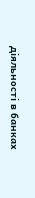діяльності в банках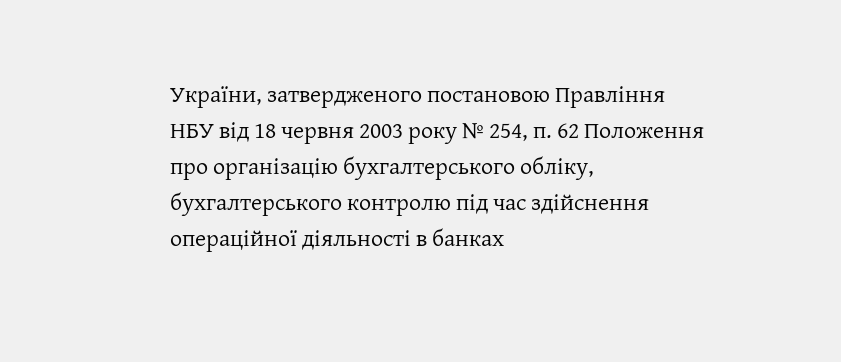України, затвердженого постановою Правління НБУ від 18 червня 2003 року № 254, п. 62 Положення про організацію бухгалтерського обліку, бухгалтерського контролю під час здійснення операційної діяльності в банках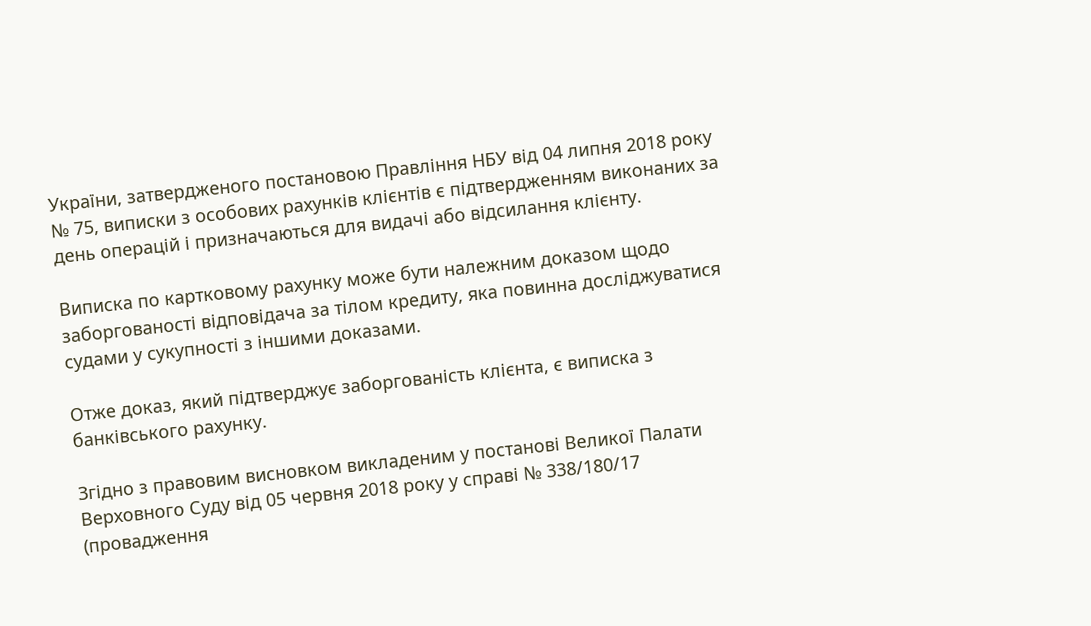України, затвердженого постановою Правління НБУ від 04 липня 2018 року № 75, виписки з особових рахунків клієнтів є підтвердженням виконаних за день операцій і призначаються для видачі або відсилання клієнту.

Виписка по картковому рахунку може бути належним доказом щодо заборгованості відповідача за тілом кредиту, яка повинна досліджуватися судами у сукупності з іншими доказами.

Отже доказ, який підтверджує заборгованість клієнта, є виписка з банківського рахунку.

Згідно з правовим висновком викладеним у постанові Великої Палати Верховного Суду від 05 червня 2018 року у справі № 338/180/17 (провадження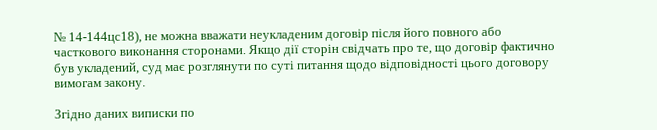№ 14-144цс18), не можна вважати неукладеним договір після його повного або часткового виконання сторонами. Якщо дії сторін свідчать про те, що договір фактично був укладений, суд має розглянути по суті питання щодо відповідності цього договору вимогам закону.

Згідно даних виписки по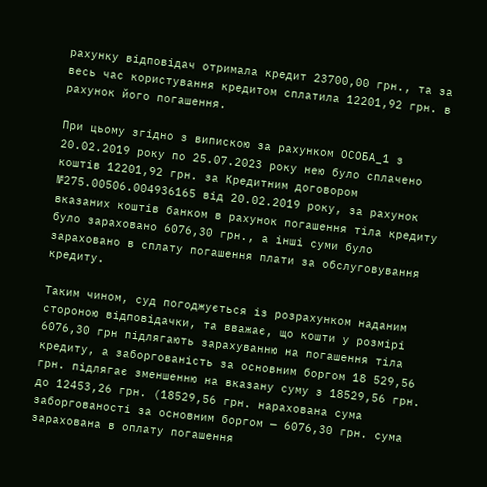рахунку відповідач отримала кредит 23700,00 грн., та за весь час користування кредитом сплатила 12201,92 грн. в рахунок його погашення.

При цьому згідно з випискою за рахунком ОСОБА_1 з 20.02.2019 року по 25.07.2023 року нею було сплачено коштів 12201,92 грн. за Кредитним договором №275.00506.004936165 від 20.02.2019 року, за рахунок вказаних коштів банком в рахунок погашення тіла кредиту було зараховано 6076,30 грн., а інші суми було зараховано в сплату погашення плати за обслуговування кредиту.

Таким чином, суд погоджується із розрахунком наданим стороною відповідачки, та вважає, що кошти у розмірі 6076,30 грн підлягають зарахуванню на погашення тіла кредиту, а заборгованість за основним боргом 18 529,56 грн. підлягає зменшенню на вказану суму з 18529,56 грн. до 12453,26 грн. (18529,56 грн. нарахована сума заборгованості за основним боргом — 6076,30 грн. сума зарахована в оплату погашення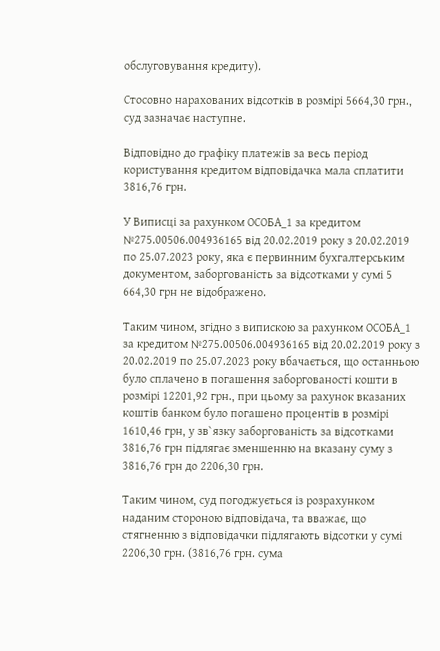обслуговування кредиту).

Стосовно нарахованих відсотків в розмірі 5664,30 грн., суд зазначає наступне.

Відповідно до графіку платежів за весь період користування кредитом відповідачка мала сплатити 3816,76 грн.

У Виписці за рахунком ОСОБА_1 за кредитом №275.00506.004936165 від 20.02.2019 року з 20.02.2019 по 25.07.2023 року, яка є первинним бухгалтерським документом, заборгованість за відсотками у сумі 5 664,30 грн не відображено.

Таким чином, згідно з випискою за рахунком ОСОБА_1 за кредитом №275.00506.004936165 від 20.02.2019 року з 20.02.2019 по 25.07.2023 року вбачається, що останньою було сплачено в погашення заборгованості кошти в розмірі 12201,92 грн., при цьому за рахунок вказаних коштів банком було погашено процентів в розмірі 1610,46 грн, у зв`язку заборгованість за відсотками 3816,76 грн підлягає зменшенню на вказану суму з 3816,76 грн до 2206,30 грн.

Таким чином, суд погоджується із розрахунком наданим стороною відповідача, та вважає, що стягненню з відповідачки підлягають відсотки у сумі 2206,30 грн. (3816,76 грн. сума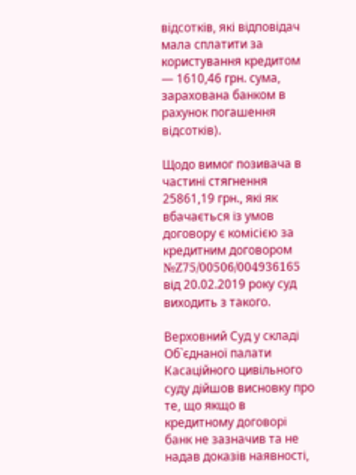відсотків, які відповідач мала сплатити за користування кредитом — 1610,46 грн. сума, зарахована банком в рахунок погашення відсотків).

Щодо вимог позивача в частині стягнення 25861,19 грн., які як вбачається із умов договору є комісією за кредитним договором №Z75/00506/004936165 від 20.02.2019 року суд виходить з такого.

Верховний Суд у складі Об`єднаної палати Касаційного цивільного суду дійшов висновку про те, що якщо в кредитному договорі банк не зазначив та не надав доказів наявності,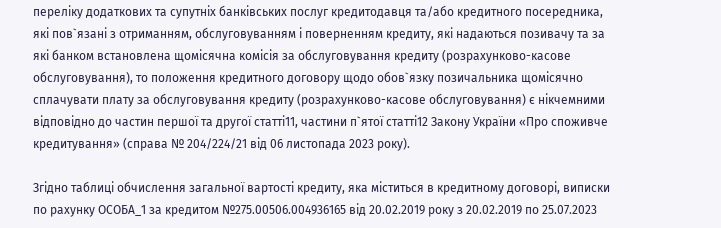переліку додаткових та супутніх банківських послуг кредитодавця та/або кредитного посередника, які пов`язані з отриманням, обслуговуванням і поверненням кредиту, які надаються позивачу та за які банком встановлена щомісячна комісія за обслуговування кредиту (розрахунково-касове обслуговування), то положення кредитного договору щодо обов`язку позичальника щомісячно сплачувати плату за обслуговування кредиту (розрахунково-касове обслуговування) є нікчемними відповідно до частин першої та другої статті11, частини п`ятої статті12 Закону України «Про споживче кредитування» (справа № 204/224/21 від 06 листопада 2023 року).

Згідно таблиці обчислення загальної вартості кредиту, яка міститься в кредитному договорі, виписки по рахунку ОСОБА_1 за кредитом №275.00506.004936165 від 20.02.2019 року з 20.02.2019 по 25.07.2023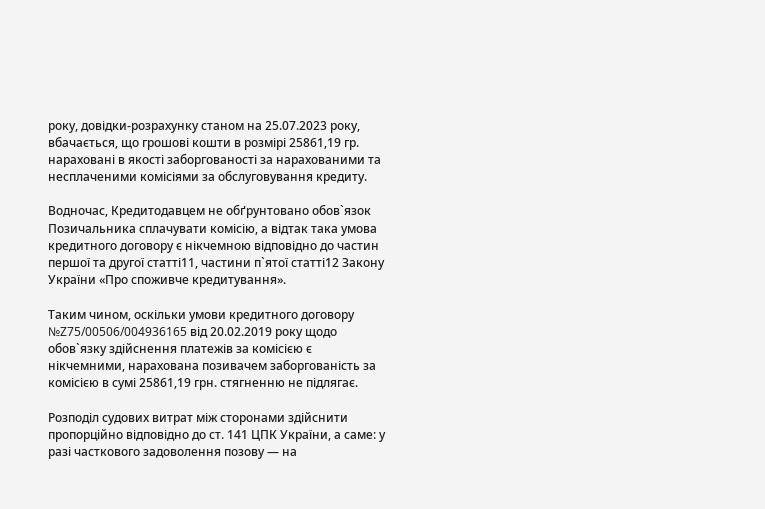року, довідки-розрахунку станом на 25.07.2023 року, вбачається, що грошові кошти в розмірі 25861,19 гр. нараховані в якості заборгованості за нарахованими та несплаченими комісіями за обслуговування кредиту.

Водночас, Кредитодавцем не обґрунтовано обов`язок Позичальника сплачувати комісію, а відтак така умова кредитного договору є нікчемною відповідно до частин першої та другої статті11, частини п`ятої статті12 Закону України «Про споживче кредитування».

Таким чином, оскільки умови кредитного договору №Z75/00506/004936165 від 20.02.2019 року щодо обов`язку здійснення платежів за комісією є нікчемними, нарахована позивачем заборгованість за комісією в сумі 25861,19 грн. стягненню не підлягає.

Розподіл судових витрат між сторонами здійснити пропорційно відповідно до ст. 141 ЦПК України, а саме: у разі часткового задоволення позову — на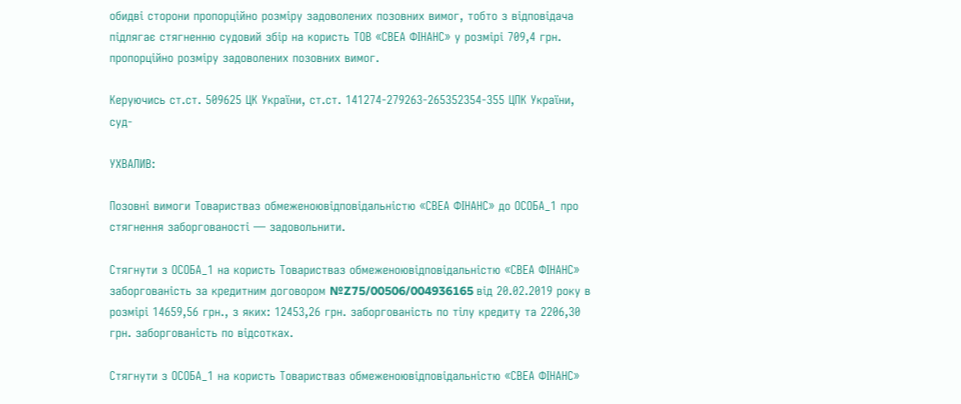обидві сторони пропорційно розміру задоволених позовних вимог, тобто з відповідача підлягає стягненню судовий збір на користь ТОВ «СВЕА ФІНАНС» у розмірі 709,4 грн. пропорційно розміру задоволених позовних вимог.

Керуючись ст.ст. 509625 ЦК України, ст.ст. 141274-279263-265352354-355 ЦПК України, суд-

УХВАЛИВ:

Позовні вимоги Товаристваз обмеженоювідповідальністю «СВЕА ФІНАНС» до ОСОБА_1 про стягнення заборгованості — задовольнити.

Стягнути з ОСОБА_1 на користь Товаристваз обмеженоювідповідальністю «СВЕА ФІНАНС» заборгованість за кредитним договором №Z75/00506/004936165 від 20.02.2019 року в розмірі 14659,56 грн., з яких: 12453,26 грн. заборгованість по тілу кредиту та 2206,30 грн. заборгованість по відсотках.

Стягнути з ОСОБА_1 на користь Товаристваз обмеженоювідповідальністю «СВЕА ФІНАНС»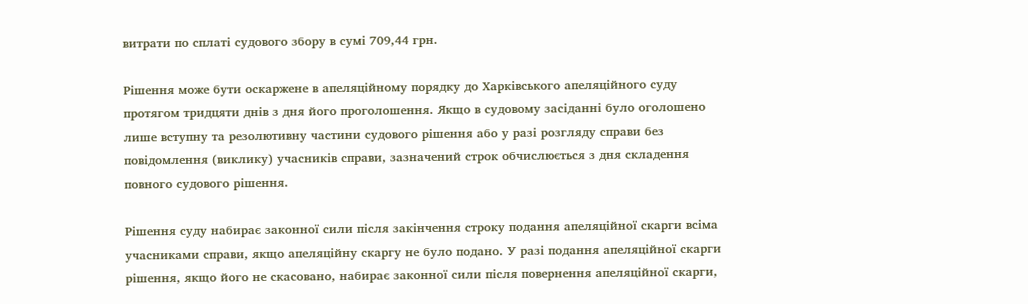витрати по сплаті судового збору в сумі 709,44 грн.

Рішення може бути оскаржене в апеляційному порядку до Харківського апеляційного суду протягом тридцяти днів з дня його проголошення. Якщо в судовому засіданні було оголошено лише вступну та резолютивну частини судового рішення або у разі розгляду справи без повідомлення (виклику) учасників справи, зазначений строк обчислюється з дня складення повного судового рішення.

Рішення суду набирає законної сили після закінчення строку подання апеляційної скарги всіма учасниками справи, якщо апеляційну скаргу не було подано. У разі подання апеляційної скарги рішення, якщо його не скасовано, набирає законної сили після повернення апеляційної скарги,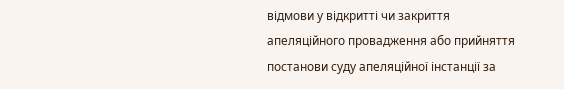відмови у відкритті чи закриття апеляційного провадження або прийняття постанови суду апеляційної інстанції за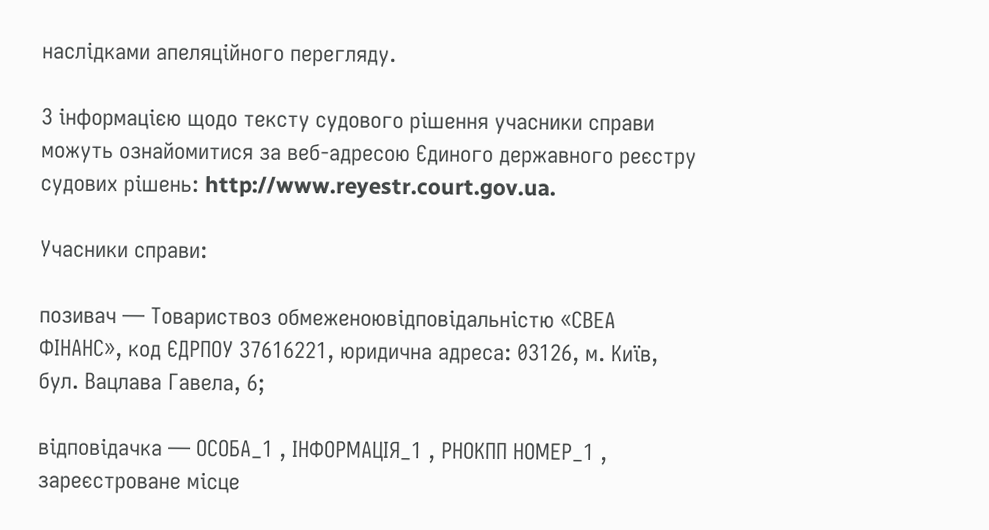наслідками апеляційного перегляду.

З інформацією щодо тексту судового рішення учасники справи можуть ознайомитися за веб-адресою Єдиного державного реєстру судових рішень: http://www.reyestr.court.gov.ua.

Учасники справи:

позивач — Товариствоз обмеженоювідповідальністю «СВЕА ФІНАНС», код ЄДРПОУ 37616221, юридична адреса: 03126, м. Київ, бул. Вацлава Гавела, 6;

відповідачка — ОСОБА_1 , ІНФОРМАЦІЯ_1 , РНОКПП НОМЕР_1 , зареєстроване місце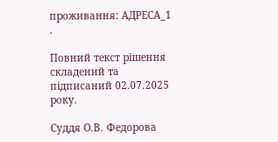проживання: АДРЕСА_1 .

Повний текст рішення складений та підписаний 02.07.2025 року.

Суддя О.В. Федорова